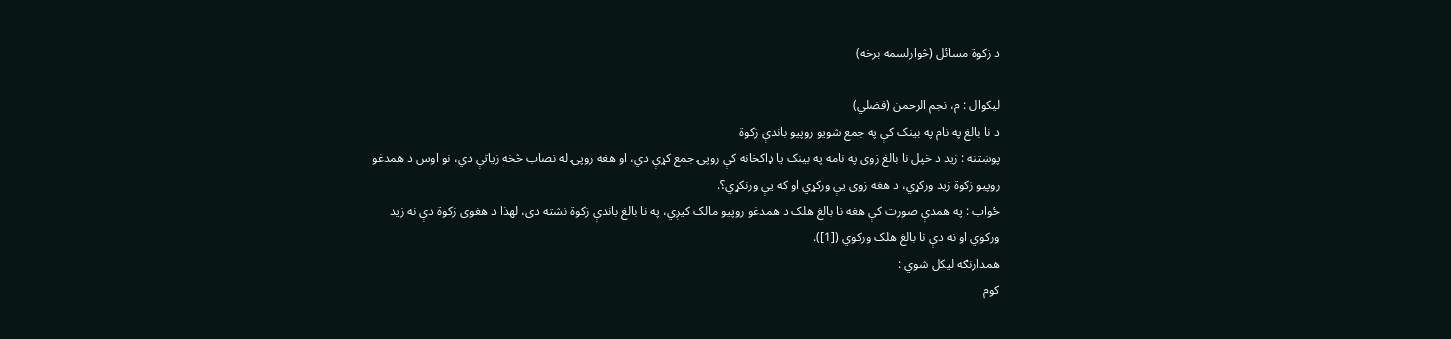د زکوة مسائل (څوارلسمه برخه)

ليکوال : م، نجم الرحمن (فضلي)
د نا بالغ په نام په بينک کې په جمع شويو روپيو باندې زکوة
پوښتنه : زيد د خپل نا بالغ زوى په نامه په بينک يا ډاکخانه کې روپۍ جمع کړې دي، او هغه روپۍ له نصاب څخه زياتې دي، نو اوس د همدغو روپيو زکوة زيد ورکړي، د هغه زوى يې ورکړي او که يې ورنکړي؟.
ځواب : په همدې صورت کې هغه نا بالغ هلک د همدغو روپيو مالک کيږي، په نا بالغ باندې زکوة نشته دى، لهذا د هغوى زکوة دې نه زيد ورکوي او نه دې نا بالغ هلک ورکوي ([1]).
همدارنګه ليکل شوي :
کوم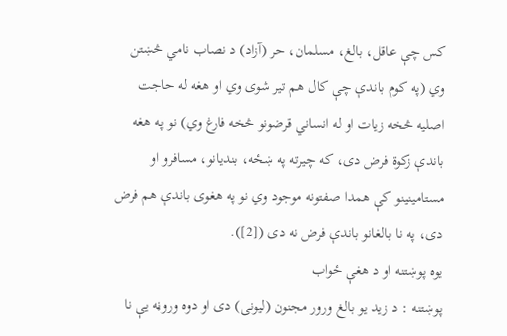کس چې عاقل، بالغ، مسلمان، حر (آزاد) د نصاب نامي څښتن وي (په کوم باندې چې کال هم تير شوى وي او هغه له حاجت اصليه څخه زيات او له انساني قرضونو څخه فارغ وي) نو په هغه باندې زکوة فرض دى، که چيرته په ښځه، بنديانو، مسافرو او مستامينينو کې همدا صفتونه موجود وي نو په هغوى باندې هم فرض دى، په نا بالغانو باندې فرض نه دى ([2]).
يوه پوښتنه او د هغې ځواب
پوښتنه : د زيد يو بالغ ورور مجنون (ليونى) دى او دوه وروڼه يې نا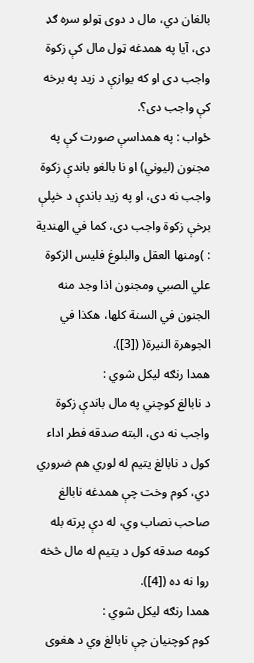بالغان دي، مال د دوى ټولو سره ګډ دى، آيا په همدغه ټول مال کې زکوة واجب دى او که يوازې د زيد په برخه کې واجب دى؟.
ځواب : په همداسې صورت کې په مجنون (ليوني) او نا بالغو باندې زکوة واجب نه دى، او په زيد باندې د خپلې برخې زکوة واجب دى، کما في الهندية : )ومنها العقل والبلوغ فليس الزکوة علي الصبي ومجنون اذا وجد منه الجنون في السنة کلها، هکذا في الجوهرة النيرة( ([3]).
همدا رنګه ليکل شوي :
د نابالغ کوچني په مال باندې زکوة واجب نه دى، البته صدقه فطر اداء کول د نابالغ يتيم له لوري هم ضروري دي، کوم وخت چې همدغه نابالغ صاحب نصاب وي، له دې پرته بله کومه صدقه کول د يتيم له مال څخه روا نه ده ([4]).
همدا رنګه ليکل شوي :
کوم کوچنيان چې نابالغ وي د هغوى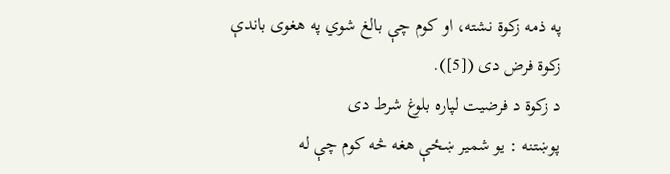په ذمه زکوة نشته، او کوم چې بالغ شوي په هغوى باندې زکوة فرض دى ([5]).
د زکوة د فرضيت لپاره بلوغ شرط دى
پوښتنه : يو شمير ښځې هغه څه کوم چې له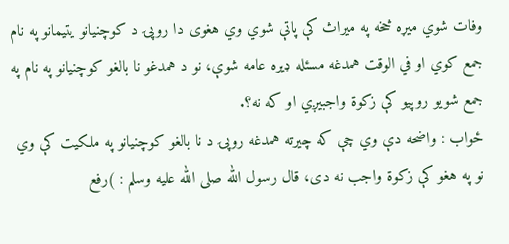وفات شوي ميړه څخه په ميراث کې پاتې شوي وي هغوى دا روپۍ د کوچنيانو يتيمانو په نام جمع کوي او في الوقت همدغه مسئله ډيره عامه شوې، نو د همدغو نا بالغو کوچنيانو په نام په جمع شويو روپيو کې زکوة واجبيږي او که نه؟.
ځواب : واضحه دې وي چې که چيرته همدغه روپۍ د نا بالغو کوچنيانو په ملکيت کې وي نو په هغو کې زکوة واجب نه دى، قال رسول الله صلی الله عليه وسلم : )رفع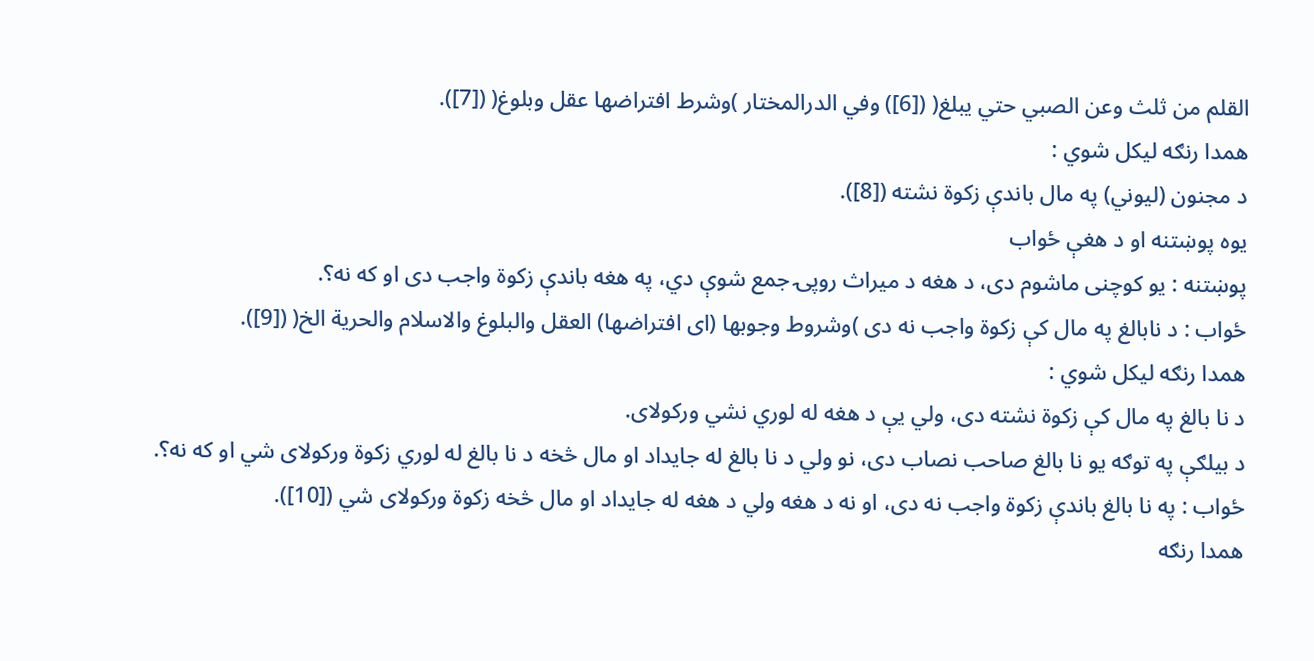القلم من ثلث وعن الصبي حتي يبلغ( ([6]) وفي الدرالمختار )وشرط افتراضها عقل وبلوغ( ([7]).
همدا رنګه ليکل شوي :
د مجنون (ليوني) په مال باندې زکوة نشته ([8]).
يوه پوښتنه او د هغې ځواب
پوښتنه : يو کوچنى ماشوم دى، د هغه د ميراث روپۍ جمع شوې دي، په هغه باندې زکوة واجب دى او که نه؟.
ځواب : د نابالغ په مال کې زکوة واجب نه دى )وشروط وجوبها (اى افتراضها) العقل والبلوغ والاسلام والحرية الخ( ([9]).
همدا رنګه ليکل شوي :
د نا بالغ په مال کې زکوة نشته دى، ولي يې د هغه له لوري نشي ورکولاى.
د بيلګې په توګه يو نا بالغ صاحب نصاب دى، نو ولي د نا بالغ له جايداد او مال څخه د نا بالغ له لوري زکوة ورکولاى شي او که نه؟.
ځواب : په نا بالغ باندې زکوة واجب نه دى، او نه د هغه ولي د هغه له جايداد او مال څخه زکوة ورکولاى شي ([10]).
همدا رنګه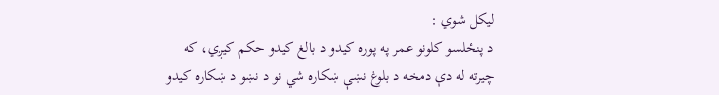ليکل شوي :
د پنځلسو کلونو عمر په پوره کيدو د بالغ کيدو حکم کيږي، که چيرته له دې دمخه د بلوغ نښې ښکاره شي نو د نښو د ښکاره کيدو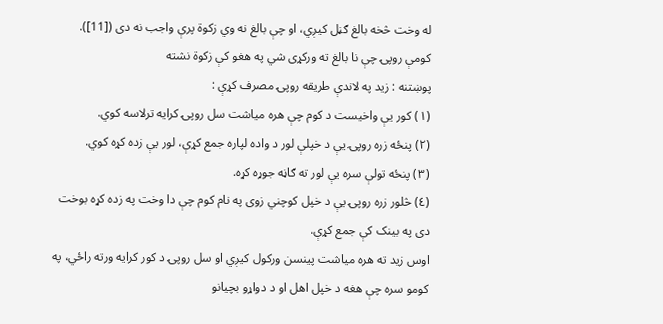له وخت څخه بالغ ګڼل کيږي، او چې بالغ نه وي زکوة پرې واجب نه دى ([11]).
کومې روپۍ چې نا بالغ ته ورکړى شي په هغو کې زکوة نشته
پوښتنه : زيد په لاندې طريقه روپۍ مصرف کړې :
(١) کور يې واخيست د کوم چې هره مياشت سل روپۍ کرايه ترلاسه کوي.
(٢) پنځه زره روپۍ يې د خپلې لور د واده لپاره جمع کړې، لور يې زده کړه کوي.
(٣) پنځه تولې سره يې لور ته ګاڼه جوړه کړه.
(٤) څلور زره روپۍ يې د خپل کوچني زوى په نام کوم چې دا وخت په زده کړه بوخت دى په بينک کې جمع کړې.
اوس زيد ته هره مياشت پينسن ورکول کيږي او سل روپۍ د کور کرايه ورته راځي، په کومو سره چې هغه د خپل اهل او د دواړو بچيانو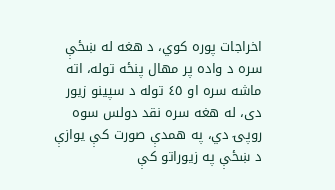اخراجات پوره کوي، د هغه له ښځې سره د واده پر مهال پنځه توله، اته ماشه سره او ٤٥ توله د سپينو زيور دى، له هغه سره نقد دولس سوه روپۍ دي، په همدې صورت کې يوازې د ښځې په زيوراتو کې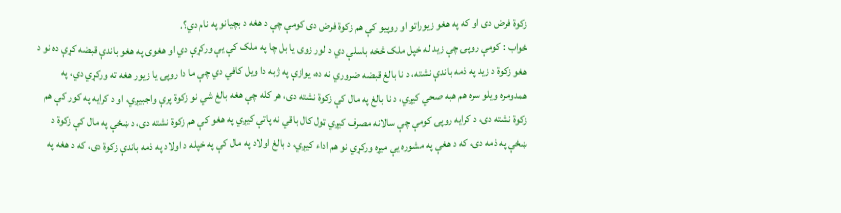زکوة فرض دى او که په هغو زيوراتو او روپيو کې هم زکوة فرض دى کومې چې د هغه د بچيانو په نام دي؟.
ځواب : کومې روپۍ چې زيد له خپل ملک څخه باسلې دي د لور زوى يا بل چا په ملک کې يې ورکړې دي او هغوى په هغو باندې قبضه کړې ده نو د هغو زکوة د زيد په ذمه باندې نشته، د نا بالغ قبضه ضروري نه ده، يوازې په ژبه دا ويل کافي دي چې ما دا روپۍ يا زيور هغه ته ورکړي دي، په همدومره ويلو سره هم هبه صحي کيږي، د نا بالغ په مال کې زکوة نشته دى، هر کله چې هغه بالغ شي نو زکوة پرې واجبيږي، او د کرايه په کور کې هم زکوة نشته دى، د کرايه روپۍ کومې چې سالانه مصرف کيږي ټول کال باقي نه پاتې کيږي په هغو کې هم زکوة نشته دى، د ښځې په مال کې زکوة د ښځې په ذمه دى، که د هغې په مشوره يې ميړه ورکړي نو هم اداء کيږي، د بالغ اولاد په مال کې په خپله د اولاد په ذمه باندې زکوة دى، که د هغه په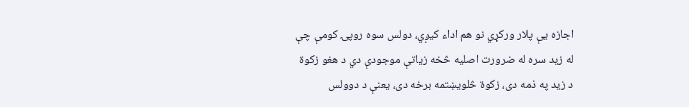اجازه يې پلار ورکړي نو هم اداء کيږي، دولس سوه روپۍ کومې چې له زيد سره له ضرورت اصليه څخه زياتې موجودې دي د هغو زکوة د زيد په ذمه دى، زکوة څلويښتمه برخه دى، يعنې د دوولس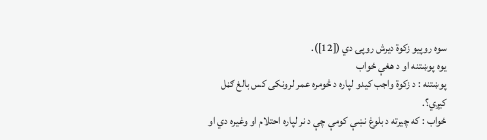سوه روپيو زکوة ديرش روپۍ دي ([12]).
يوه پوښتنه او د هغې ځواب
پوښتنه : د زکوة واجب کيدو لپاره د څومره عمر لرونکی کس بالغ ګڼل کيږي؟.
ځواب : که چيرته د بلوغ نښې کومې چې د نر لپاره احتلام او وغيره دي او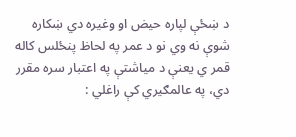د ښځې لپاره حيض او وغيره دي ښکاره شوې نه وي نو د عمر په لحاظ پنځلس کاله قمر ي يعنې د مياشتې په اعتبار سره مقرر دي، په عالمګيري کې راغلي :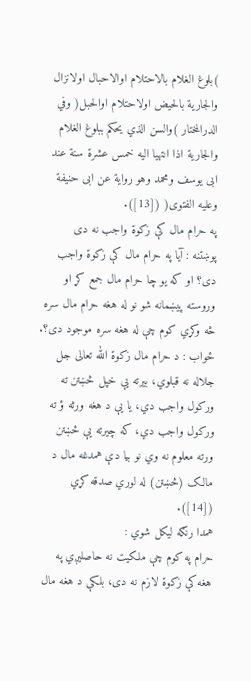)بلوغ الغلام بالاحتلام اوالاحبال اولانزال والجارية بالحيض اولاحتلام اوالحبل( وفي الدرالمختار )والسن الذي يحکم ببلوغ الغلام والجارية اذا انتهيا اليه خمس عشرة سنة عند ابى يوسف ومحمد وهو رواية عن ابى حنيفة وعليه الفتوى( ([13]).
په حرام مال کې زکوة واجب نه دى
پوښتنه : آيا په حرام مال کې زکوة واجب دى؟ او که يو چا حرام مال جمع کړ او وروسته پيښمانه شو نو له هغه حرام مال سره څه وکړي کوم چې له هغه سره موجود دى؟.
ځواب : د حرام مال زکوة الله تعالى جل جلاله نه قبلوي، بيرته يې خپل څښتن ته ورکول واجب دي، يا يې د هغه ورثه ؤ ته ورکول واجب دي، که چيرته يې څښتن ورته معلوم نه وي نو بيا دې همدغه مال د مالک (څښتن) له لوري صدقه کړي ([14]).
همدا رنګه ليکل شوي :
حرام په کوم چې ملکيت نه حاصليږي په هغه کې زکوة لازم نه دى، بلکې د هغه مال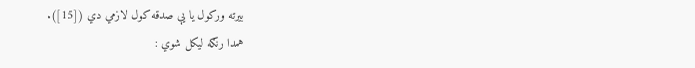بيرته ورکول يا يې صدقه کول لازمي دي ([15]).
همدا رنګه ليکل شوي :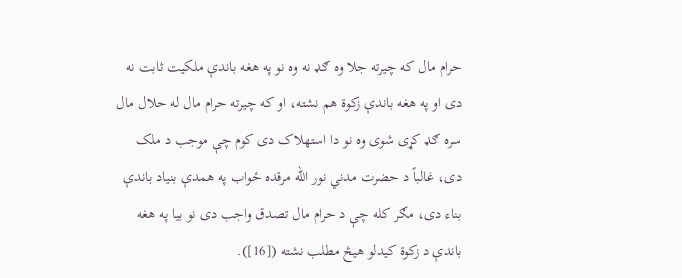حرام مال که چيرته جلا وه ګډ نه وه نو په هغه باندې ملکيت ثابت نه دى او په هغه باندې زکوة هم نشته، او که چيرته حرام مال له حلال مال سره ګډ کړى شوى وه نو دا استهلاک دى کوم چې موجب د ملک دى، غالباً د حضرت مدني نور الله مرقده ځواب په همدې بنياد باندې بناء دى، مګر کله چې د حرام مال تصدق واجب دى نو بيا په هغه باندې د زکوة کيدلو هيڅ مطلب نشته ([16]).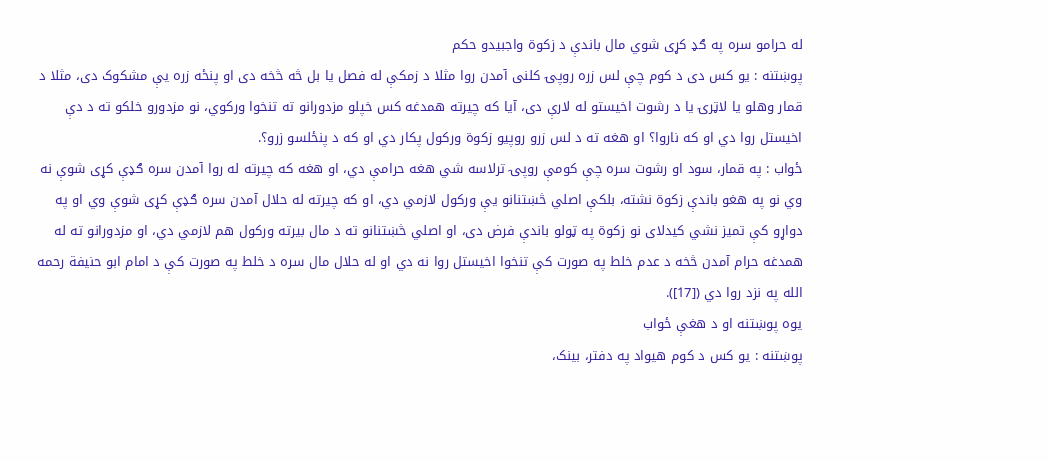له حرامو سره په ګډ کړى شوي مال باندې د زکوة واجبيدو حکم
پوښتنه : يو کس دى د کوم چې لس زره روپۍ کلنى آمدن روا مثلا د زمکې له فصل يا بل څه څخه دى او پنځه زره يې مشکوک دى، مثلا د قمار وهلو يا لاټرۍ يا د رشوت اخيستو له لارې دى، آيا که چيرته همدغه کس خپلو مزدورانو ته تنخوا ورکوي، نو مزدورو خلکو ته د دې اخيستل روا دي او که ناروا؟ او هغه ته د لس زرو روپيو زکوة ورکول پکار دي او که د پنځلسو زرو؟.
ځواب : په قمار، سود او رشوت سره چې کومې روپۍ ترلاسه شي هغه حرامې دي، او هغه که چيرته له روا آمدن سره ګډې کړى شوې نه وي نو په هغو باندې زکوة نشته، بلکې اصلي څښتنانو يې ورکول لازمي دي، او که چيرته له حلال آمدن سره ګډې کړى شوې وي او په دواړو کې تميز نشي کيدلاى نو زکوة په ټولو باندې فرض دى، او اصلي څښتنانو ته د مال بيرته ورکول هم لازمي دي، او مزدورانو ته له همدغه حرام آمدن څخه د عدم خلط په صورت کې تنخوا اخيستل روا نه دي او له حلال مال سره د خلط په صورت کې د امام ابو حنيفة رحمه الله په نزد روا دي ([17]).
يوه پوښتنه او د هغې ځواب
پوښتنه : يو کس د کوم هيواد په دفتر، بينک،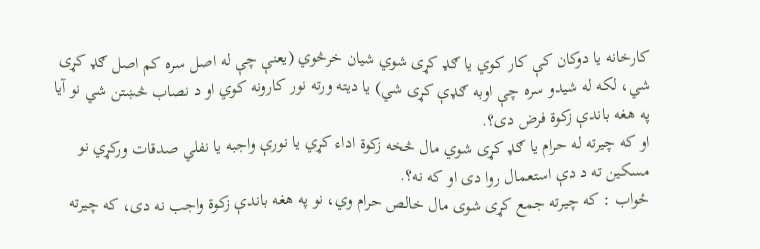کارخانه يا دوکان کې کار کوي يا ګډ کړى شوي شيان خرڅوي (يعنې چې له اصل سره کم اصل ګډ کړى شي، لکه له شيدو سره چې اوبه ګډې کړى شي) يا ديته ورته نور کارونه کوي او د نصاب څښتن شي نو آيا په هغه باندې زکوة فرض دى؟.
او که چيرته له حرام يا ګډ کړى شوي مال څخه زکوة اداء کړي يا نورې واجبه يا نفلي صدقات ورکړي نو مسکين ته د دې استعمال روا دى او که نه؟.
ځواب : که چيرته جمع کړى شوى مال خالص حرام وي، نو په هغه باندې زکوة واجب نه دى، که چيرته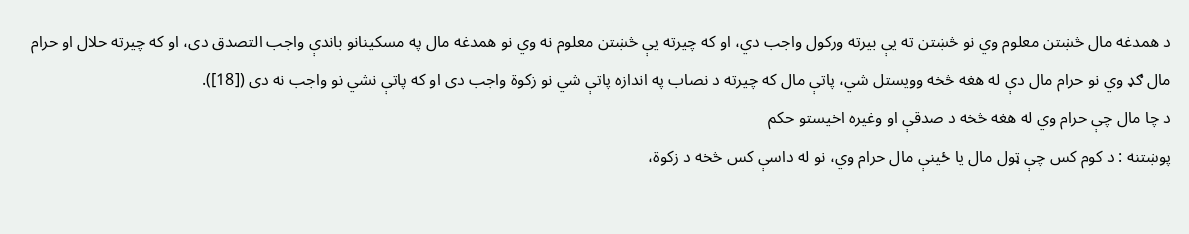د همدغه مال څښتن معلوم وي نو څښتن ته يې بيرته ورکول واجب دي، او که چيرته يې څښتن معلوم نه وي نو همدغه مال په مسکينانو باندې واجب التصدق دى، او که چيرته حلال او حرام مال ګډ وي نو حرام مال دې له هغه څخه وويستل شي، پاتې مال که چيرته د نصاب په اندازه پاتې شي نو زکوة واجب دى او که پاتې نشي نو واجب نه دى ([18]).
د چا مال چې حرام وي له هغه څخه د صدقې او وغيره اخيستو حکم
پوښتنه : د کوم کس چې ټول مال يا ځينې مال حرام وي، نو له داسې کس څخه د زکوة،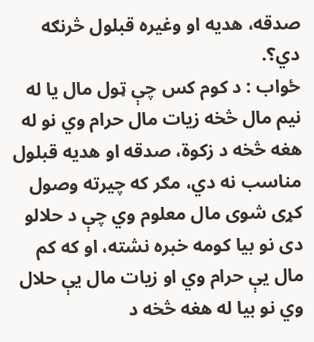صدقه، هديه او وغيره قبلول څرنګه دي؟.
ځواب : د کوم کس چې ټول مال يا له نيم مال څخه زيات مال حرام وي نو له هغه څخه د زکوة، صدقه او هديه قبلول مناسب نه دي، مګر که چيرته وصول کړى شوى مال معلوم وي چې د حلالو دى نو بيا کومه خبره نشته، او که کم مال يې حرام وي او زيات مال يې حلال وي نو بيا له هغه څخه د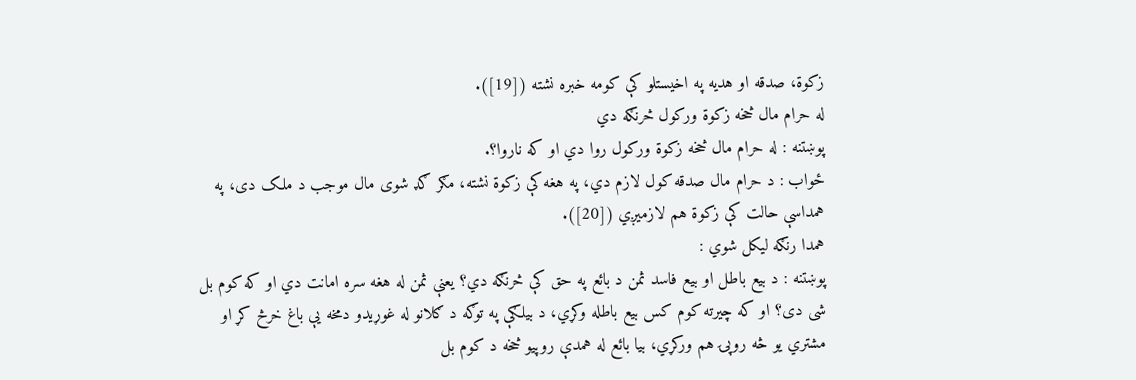زکوة، صدقه او هديه په اخيستلو کې کومه خبره نشته ([19]).
له حرام مال څخه زکوة ورکول څرنګه دي
پوښتنه : له حرام مال څخه زکوة ورکول روا دي او که ناروا؟.
ځواب : د حرام مال صدقه کول لازم دي، په هغه کې زکوة نشته، مګر ګډ شوى مال موجب د ملک دى، په همداسې حالت کې زکوة هم لازميږي ([20]).
همدا رنګه ليکل شوي :
پوښتنه : د بيع باطل او بيع فاسد ثمن د بائع په حق کې څرنګه دي؟ يعنې ثمن له هغه سره امانت دي او که کوم بل شى دى؟ او که چيرته کوم کس بيع باطله وکړي، د بيلګې په توګه د ګلانو له غوړيدو دمخه يې باغ خرڅ کړ او مشتري يو څه روپۍ هم ورکړي، بيا بائع له همدې روپيو څخه د کوم بل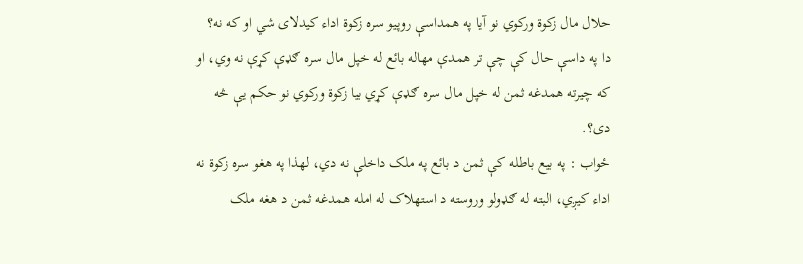حلال مال زکوة ورکوي نو آيا په همداسې روپيو سره زکوة اداء کيدلاى شي او که نه؟ دا په داسې حال کې چې تر همدې مهاله بائع له خپل مال سره ګډې کړې نه وي، او که چيرته همدغه ثمن له خپل مال سره ګډې کړي بيا زکوة ورکوي نو حکم يې څه دى؟.
ځواب : په بيع باطله کې ثمن د بائع په ملک داخلې نه دي، لهذا په هغو سره زکوة نه اداء کيږي، البته له ګډولو وروسته د استهلاک له امله همدغه ثمن د هغه ملک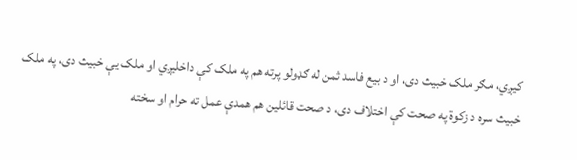کيږي، مګر ملک خبيث دى، او د بيع فاسد ثمن له ګډولو پرته هم په ملک کې داخليږي او ملک يې خبيث دى، په ملک خبيث سره د زکوة په صحت کې اختلاف دى، د صحت قائلين هم همدې عمل ته حرام او سخته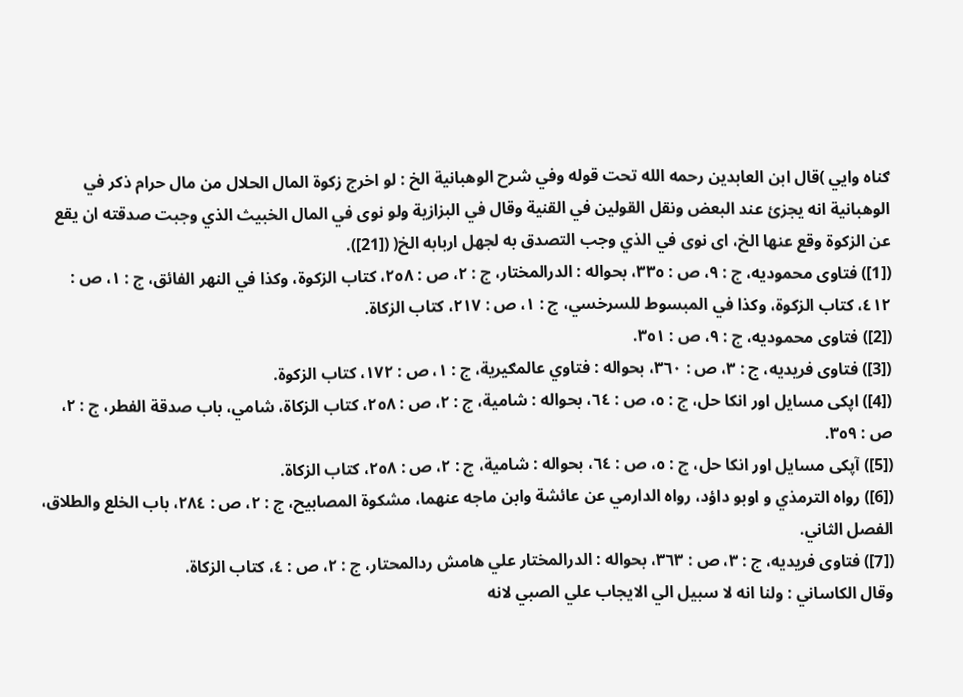ګناه وايي )قال ابن العابدين رحمه الله تحت قوله وفي شرح الوهبانية الخ : لو اخرج زکوة المال الحلال من مال حرام ذکر في الوهبانية انه يجزئ عند البعض ونقل القولين في القنية وقال في البزازية ولو نوى في المال الخبيث الذي وجبت صدقته ان يقع عن الزکوة وقع عنها الخ، اى نوى في الذي وجب التصدق به لجهل اربابه الخ( ([21]).
([1]) فتاوى محموديه، ج : ٩، ص : ٣٣٥، بحواله : الدرالمختار، ج : ٢، ص : ٢٥٨، کتاب الزکوة، وکذا في النهر الفائق، ج : ١، ص : ٤١٢، کتاب الزکوة، وکذا في المبسوط للسرخسي، ج : ١، ص : ٢١٧، کتاب الزکاة.
([2]) فتاوى محموديه، ج : ٩، ص : ٣٥١.
([3]) فتاوى فريديه، ج : ٣، ص : ٣٦٠، بحواله : فتاوي عالمګيرية، ج : ١، ص : ١٧٢، کتاب الزکوة.
([4]) اپکى مسايل اور انکا حل، ج : ٥، ص : ٦٤، بحواله : شامية، ج : ٢، ص : ٢٥٨، کتاب الزکاة، شامي، باب صدقة الفطر، ج : ٢، ص : ٣٥٩.
([5]) آپکى مسايل اور انکا حل، ج : ٥، ص : ٦٤، بحواله : شامية، ج : ٢، ص : ٢٥٨، کتاب الزکاة.
([6]) رواه الترمذي و اوبو داؤد، رواه الدارمي عن عائشة وابن ماجه عنهما، مشکوة المصابيح، ج : ٢، ص : ٢٨٤، باب الخلع والطلاق، الفصل الثاني.
([7]) فتاوى فريديه، ج : ٣، ص : ٣٦٣، بحواله : الدرالمختار علي هامش ردالمحتار، ج : ٢، ص : ٤، کتاب الزکاة.
وقال الکاساني : ولنا انه لا سبيل الي الايجاب علي الصبي لانه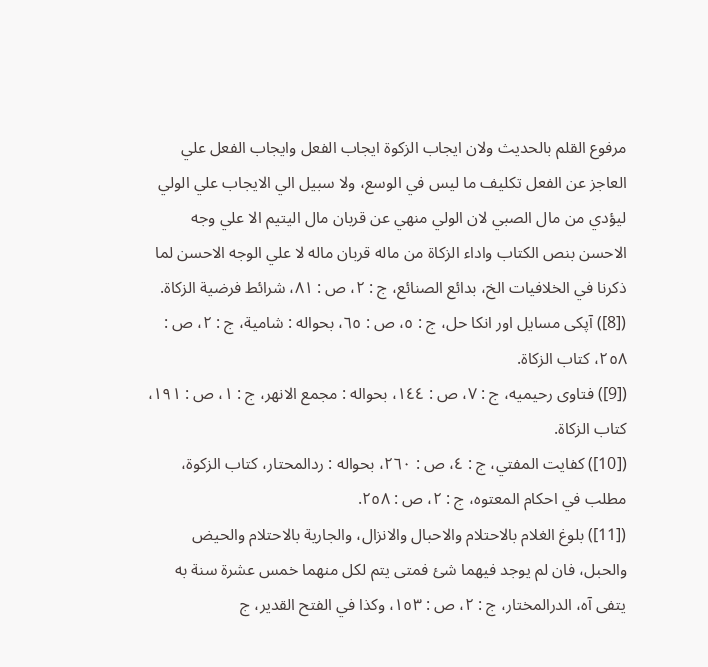مرفوع القلم بالحديث ولان ايجاب الزکوة ايجاب الفعل وايجاب الفعل علي العاجز عن الفعل تکليف ما ليس في الوسع، ولا سبيل الي الايجاب علي الولي ليؤدي من مال الصبي لان الولي منهي عن قربان مال اليتيم الا علي وجه الاحسن بنص الکتاب واداء الزکاة من ماله قربان ماله لا علي الوجه الاحسن لما ذکرنا في الخلافيات الخ، بدائع الصنائع، ج : ٢، ص : ٨١، شرائط فرضية الزکاة.
([8]) آپکى مسايل اور انکا حل، ج : ٥، ص : ٦٥، بحواله : شامية، ج : ٢، ص : ٢٥٨، کتاب الزکاة.
([9]) فتاوى رحيميه، ج : ٧، ص : ١٤٤، بحواله : مجمع الانهر، ج : ١، ص : ١٩١، کتاب الزکاة.
([10]) کفايت المفتي، ج : ٤، ص : ٢٦٠، بحواله : ردالمحتار، کتاب الزکوة، مطلب في احکام المعتوه، ج : ٢، ص : ٢٥٨.
([11]) بلوغ الغلام بالاحتلام والاحبال والانزال، والجارية بالاحتلام والحيض والحبل، فان لم يوجد فيهما شئ فمتى يتم لکل منهما خمس عشرة سنة به يتفى آه، الدرالمختار، ج : ٢، ص : ١٥٣، وکذا في الفتح القدير، ج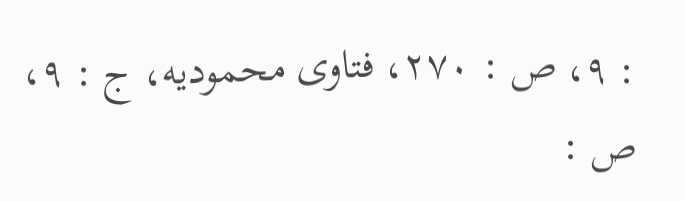: ٩، ص : ٢٧٠، فتاوى محموديه، ج : ٩، ص :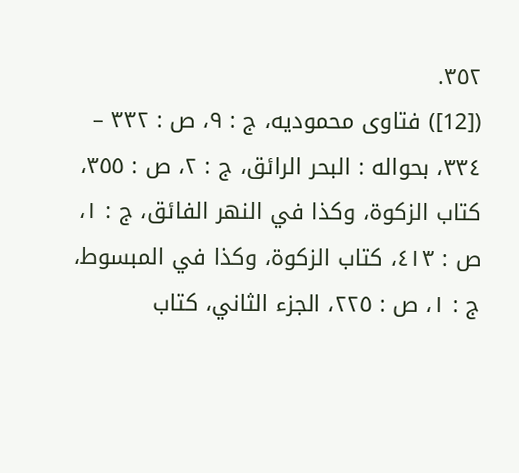٣٥٢.
([12]) فتاوى محموديه، ج : ٩، ص : ٣٣٢ – ٣٣٤، بحواله : البحر الرائق، ج : ٢، ص : ٣٥٥، کتاب الزکوة، وکذا في النهر الفائق، ج : ١، ص : ٤١٣، کتاب الزکوة، وکذا في المبسوط، ج : ١، ص : ٢٢٥، الجزء الثاني، کتاب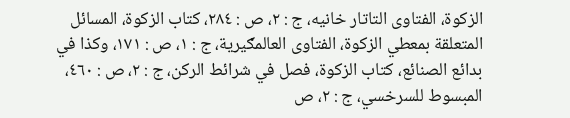الزکوة، الفتاوى التاتار خانيه، ج : ٢، ص : ٢٨٤، کتاب الزکوة، المسائل المتعلقة بمعطي الزکوة، الفتاوى العالمګيرية، ج : ١، ص : ١٧١، وکذا في بدائع الصنائع، کتاب الزکوة، فصل في شرائط الرکن، ج : ٢، ص : ٤٦٠، المبسوط للسرخسي، ج : ٢، ص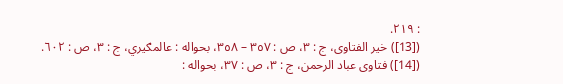: ٢١٩.
([13]) خير الفتاوى، ج : ٣، ص : ٣٥٧ – ٣٥٨، بحواله : عالمګيري، ج : ٣، ص : ٦٠٢.
([14]) فتاوى عباد الرحمن، ج : ٣، ص : ٣٧، بحواله :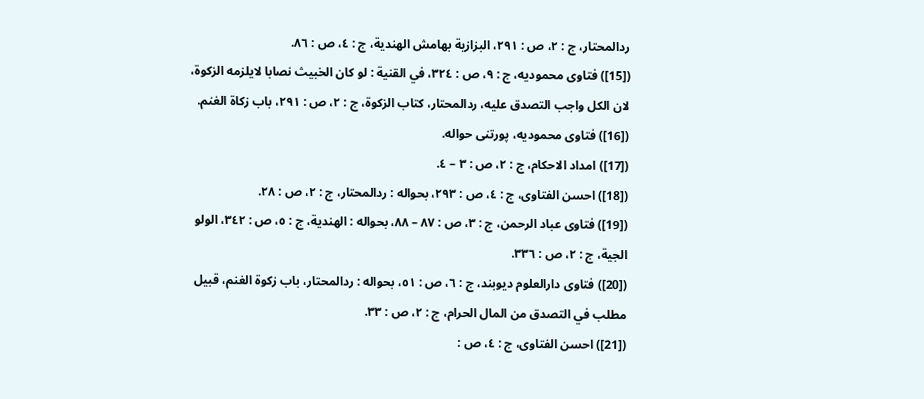ردالمحتار، ج : ٢، ص : ٢٩١، البزازية بهامش الهندية، ج : ٤، ص : ٨٦.
([15]) فتاوى محموديه، ج : ٩، ص : ٣٢٤، في القنية : لو کان الخبيث نصابا لايلزمه الزکوة، لان الکل واجب التصدق عليه، ردالمحتار، کتاب الزکوة، ج : ٢، ص : ٢٩١، باب زکاة الغنم.
([16]) فتاوى محموديه، پورتنى حواله.
([17]) امداد الاحکام، ج : ٢، ص : ٣ – ٤.
([18]) احسن الفتاوى، ج : ٤، ص : ٢٩٣، بحواله : ردالمحتار، ج : ٢، ص : ٢٨.
([19]) فتاوى عباد الرحمن، ج : ٣، ص : ٨٧ – ٨٨، بحواله : الهندية، ج : ٥، ص : ٣٤٢، الولو الجية، ج : ٢، ص : ٣٣٦.
([20]) فتاوى دارالعلوم ديوبند، ج : ٦، ص : ٥١، بحواله : ردالمحتار، باب زکوة الغنم، قبيل مطلب في التصدق من المال الحرام، ج : ٢، ص : ٣٣.
([21]) احسن الفتاوى، ج : ٤، ص :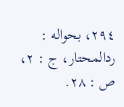٢٩٤، بحواله : ردالمحتار، ج : ٢، ص : ٢٨.